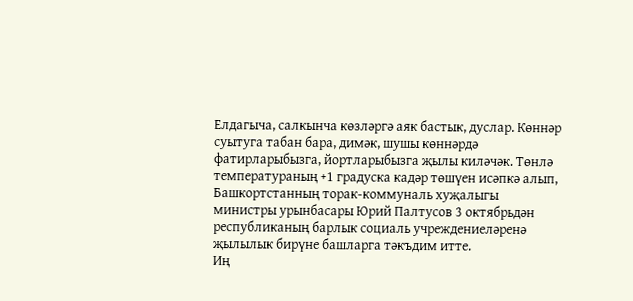Елдагыча, салкынча көзләргә аяк бастык, дуслар. Көннәр суытуга табан бара, димәк, шушы көннәрдә фатирларыбызга, йортларыбызга җылы киләчәк. Төнлә температураның +1 градуска кадәр төшүен исәпкә алып, Башкортстанның торак-коммуналь хуҗалыгы министры урынбасары Юрий Палтусов 3 октябрьдән республиканың барлык социаль учреждениеләренә җылылык бирүне башларга тәкъдим итте.
Иң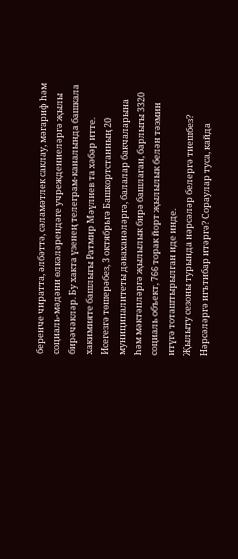беренче чиратта, әлбәттә, сәламәтлек саклау, мәгариф һәм социаль-мәдәни өлкәләрендәге учреждениеләргә җылы бирәчәкләр. Бу хакта үзенең телеграм-каналында башкала хакимияте башлыгы Ратмир Мәүлиев та хәбәр итте.
Исегезгә төшерәбез, 3 октябрьгә Башкортстанның 20 муниципалитеты дәваханәләргә, балалар бакчаларына һәм мәктәпләргә җылылык бирә башлаган, барлыгы 3320 социаль объект, 766 торак йорт җылылык белән тәэмин итүгә тоташтырылган иде инде.
Җылыту сезоны турында нәрсәләр белергә тиешбез? Нәрсәләргә игътибар итәргә? Сораулар туса, кайда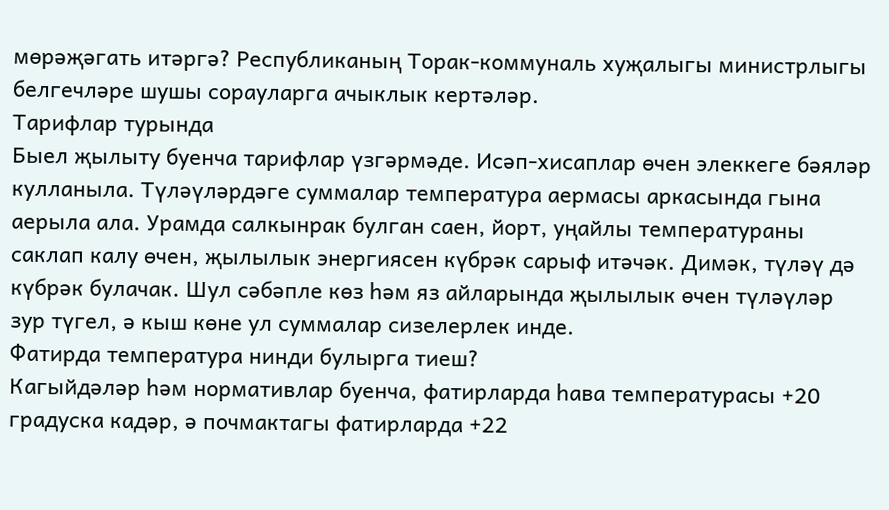мөрәҗәгать итәргә? Республиканың Торак-коммуналь хуҗалыгы министрлыгы белгечләре шушы сорауларга ачыклык кертәләр.
Тарифлар турында
Быел җылыту буенча тарифлар үзгәрмәде. Исәп-хисаплар өчен элеккеге бәяләр кулланыла. Түләүләрдәге суммалар температура аермасы аркасында гына аерыла ала. Урамда салкынрак булган саен, йорт, уңайлы температураны саклап калу өчен, җылылык энергиясен күбрәк сарыф итәчәк. Димәк, түләү дә күбрәк булачак. Шул сәбәпле көз һәм яз айларында җылылык өчен түләүләр зур түгел, ә кыш көне ул суммалар сизелерлек инде.
Фатирда температура нинди булырга тиеш?
Кагыйдәләр һәм нормативлар буенча, фатирларда һава температурасы +20 градуска кадәр, ә почмактагы фатирларда +22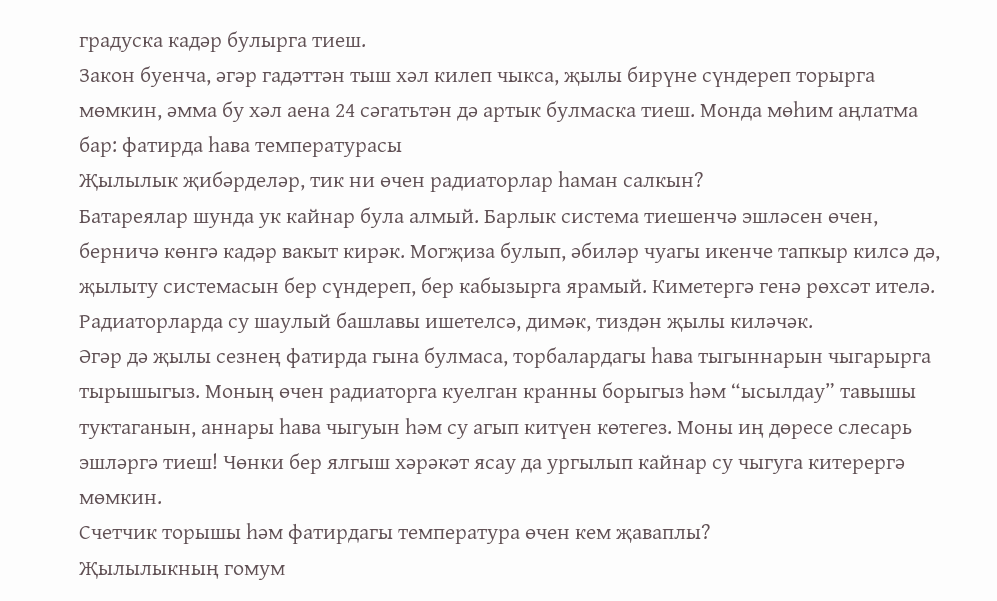градуска кадәр булырга тиеш.
Закон буенча, әгәр гадәттән тыш хәл килеп чыкса, җылы бирүне сүндереп торырга мөмкин, әмма бу хәл аена 24 сәгатьтән дә артык булмаска тиеш. Монда мөһим аңлатма бар: фатирда һава температурасы
Җылылык җибәрделәр, тик ни өчен радиаторлар һаман салкын?
Батареялар шунда ук кайнар була алмый. Барлык система тиешенчә эшләсен өчен, берничә көнгә кадәр вакыт кирәк. Могҗиза булып, әбиләр чуагы икенче тапкыр килсә дә, җылыту системасын бер сүндереп, бер кабызырга ярамый. Киметергә генә рөхсәт ителә. Радиаторларда су шаулый башлавы ишетелсә, димәк, тиздән җылы киләчәк.
Әгәр дә җылы сезнең фатирда гына булмаса, торбалардагы һава тыгыннарын чыгарырга тырышыгыз. Моның өчен радиаторга куелган кранны борыгыз һәм “ысылдау” тавышы туктаганын, аннары һава чыгуын һәм су агып китүен көтегез. Моны иң дөресе слесарь эшләргә тиеш! Чөнки бер ялгыш хәрәкәт ясау да ургылып кайнар су чыгуга китерергә мөмкин.
Счетчик торышы һәм фатирдагы температура өчен кем җаваплы?
Җылылыкның гомум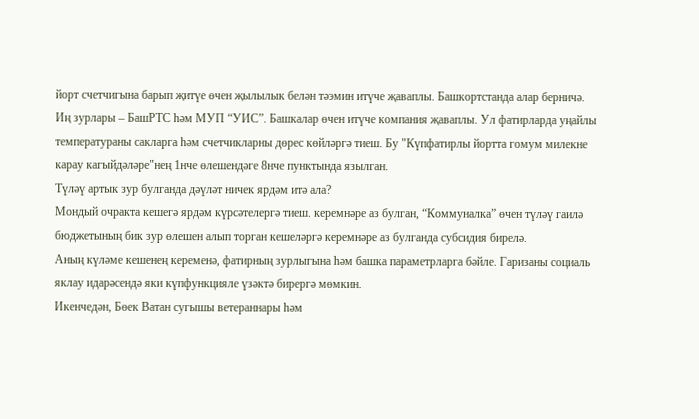йорт счетчигына барып җитүе өчен җылылык белән тәэмин итүче җаваплы. Башкортстанда алар берничә. Иң зурлары – БашРТС һәм МУП “УИС”. Башкалар өчен итүче компания җаваплы. Ул фатирларда уңайлы температураны сакларга һәм счетчикларны дөрес көйләргә тиеш. Бу "Күпфатирлы йортта гомум милекне карау кагыйдәләре"нең 1нче өлешендәге 8нче пунктында язылган.
Түләү артык зур булганда дәүләт ничек ярдәм итә ала?
Мондый очракта кешегә ярдәм күрсәтелергә тиеш. керемнәре аз булган, “Коммуналка” өчен түләү гаилә бюджетының бик зур өлешен алып торган кешеләргә керемнәре аз булганда субсидия бирелә.
Аның күләме кешенең кеременә, фатирның зурлыгына һәм башка параметрларга бәйле. Гаризаны социаль яклау идарәсендә яки күпфункцияле үзәктә бирергә мөмкин.
Икенчедән, Бөек Ватан сугышы ветераннары һәм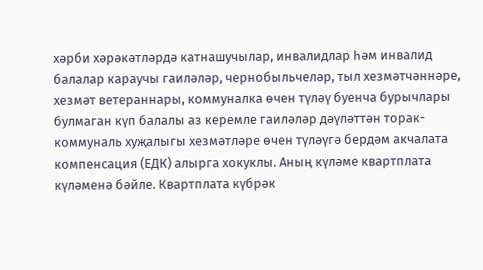хәрби хәрәкәтләрдә катнашучылар, инвалидлар һәм инвалид балалар караучы гаиләләр, чернобыльчеләр, тыл хезмәтчәннәре, хезмәт ветераннары, коммуналка өчен түләү буенча бурычлары булмаган күп балалы аз керемле гаиләләр дәүләттән торак-коммуналь хуҗалыгы хезмәтләре өчен түләүгә бердәм акчалата компенсация (ЕДК) алырга хокуклы. Аның күләме квартплата күләменә бәйле. Квартплата күбрәк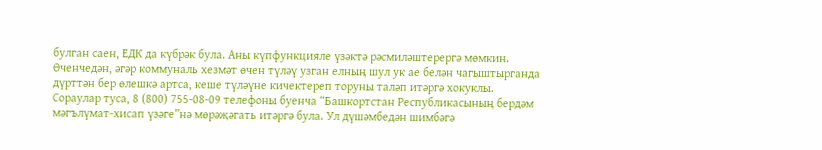булган саен, ЕДК да күбрәк була. Аны күпфункцияле үзәктә рәсмиләштерергә мөмкин.
Өченчедән, әгәр коммуналь хезмәт өчен түләү узган елның шул ук ае белән чагыштырганда дүрттән бер өлешкә артса, кеше түләүне кичектереп торуны таләп итәргә хокуклы.
Сораулар туса, 8 (800) 755-08-09 телефоны буенча “Башкортстан Республикасының бердәм мәгълүмат-хисап үзәге”нә мөрәҗәгать итәргә була. Ул дүшәмбедән шимбәгә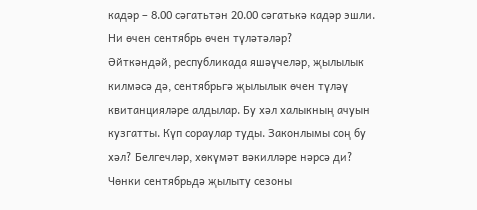кадәр – 8.00 сәгатьтән 20.00 сәгатькә кадәр эшли.
Ни өчен сентябрь өчен түләтәләр?
Әйткәндәй, республикада яшәүчеләр, җылылык килмәсә дә, сентябрьгә җылылык өчен түләү квитанцияләре алдылар. Бу хәл халыкның ачуын кузгатты. Күп сораулар туды. Законлымы соң бу хәл? Белгечләр, хөкүмәт вәкилләре нәрсә ди? Чөнки сентябрьдә җылыту сезоны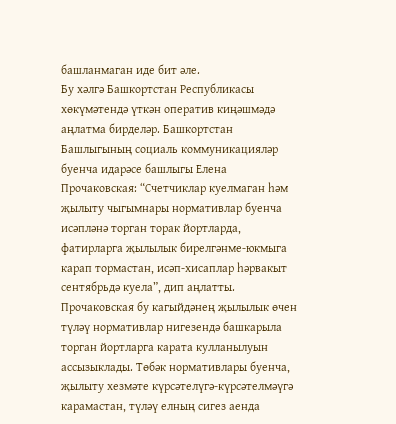башланмаган иде бит әле.
Бу хәлгә Башкортстан Республикасы хөкүмәтендә үткән оператив киңәшмәдә аңлатма бирделәр. Башкортстан Башлыгының социаль коммуникацияләр буенча идарәсе башлыгы Елена Прочаковская: “Счетчиклар куелмаган һәм җылыту чыгымнары нормативлар буенча исәпләнә торган торак йортларда, фатирларга җылылык бирелгәнме-юкмыга карап тормастан, исәп-хисаплар һәрвакыт сентябрьдә куела”, дип аңлатты.
Прочаковская бу кагыйдәнең җылылык өчен түләү нормативлар нигезендә башкарыла торган йортларга карата кулланылуын ассызыклады. Төбәк нормативлары буенча, җылыту хезмәте күрсәтелүгә-күрсәтелмәүгә карамастан, түләү елның сигез аенда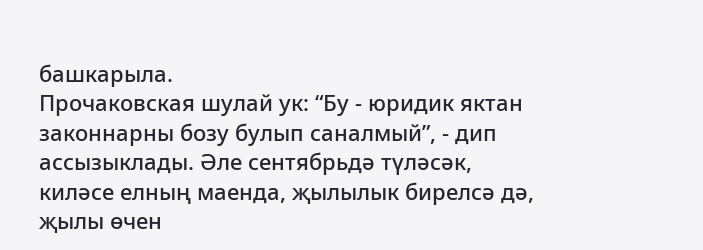башкарыла.
Прочаковская шулай ук: “Бу - юридик яктан законнарны бозу булып саналмый”, - дип ассызыклады. Әле сентябрьдә түләсәк, киләсе елның маенда, җылылык бирелсә дә, җылы өчен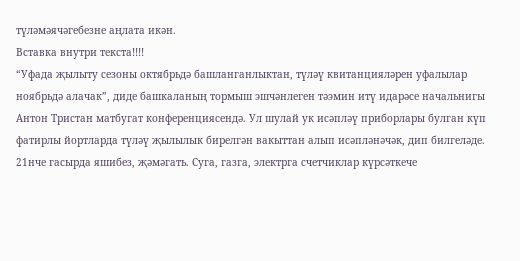түләмәячәгебезне аңлата икән.
Вставка внутри текста!!!!
“Уфада җылыту сезоны октябрьдә башланганлыктан, түләү квитанцияләрен уфалылар ноябрьдә алачак”, диде башкаланың тормыш эшчәнлеген тәэмин итү идарәсе начальнигы Антон Тристан матбугат конференциясендә. Ул шулай ук исәпләү приборлары булган күп фатирлы йортларда түләү җылылык бирелгән вакыттан алып исәпләнәчәк, дип билгеләде.
21нче гасырда яшибез, җәмәгать. Суга, газга, электрга счетчиклар күрсәткече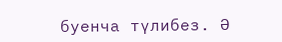буенча түлибез. Ә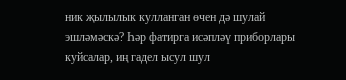ник җылылык кулланган өчен дә шулай эшләмәскә? Һәр фатирга исәпләү приборлары куйсалар, иң гадел ысул шул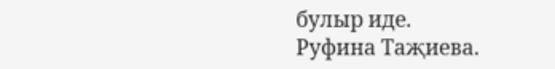булыр иде.
Руфина Таҗиева.